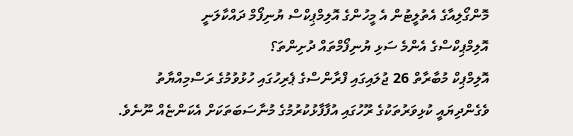މޮންގޯލިއާގެ އެތުލީޓުން އެ މީހުންގެ އޮލިމްޕިކްސް ޔުނިފޯމް ދައްކާލަނީ
އޮލިމްޕިކްސްގެ އެންމެ ސަޅި ޔުނިފޯމްތައް ދުށިންތަ؟
އޮލިމްޕިކް މުބާރާތް 26 ޖުލައިގައި ފްރާންސްގެ ޕެރިހުގައި ހުޅުވުމުގެ ރަސްމިއްޔާތު ވެގެންދިޔައީ ކުޅިވަރުތަކުގެ ރޫހުގައި އުފާފާޅުކުރުމުގެ މުނާސަބަތަކަށް އެކަންޏެއް ނޫނެވެ.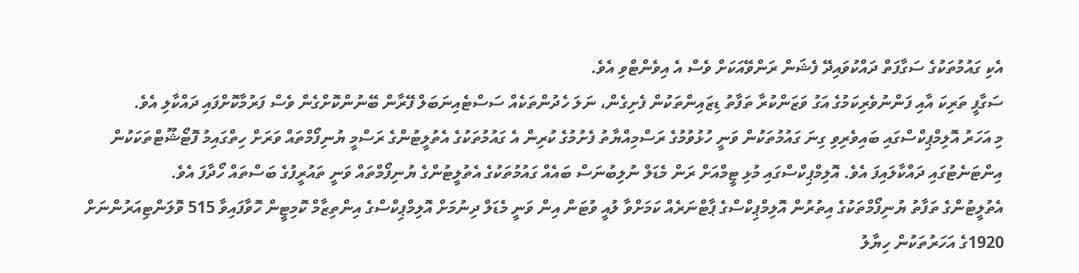އެކި ގައުމުތަކުގެ ސަގާފަތް ދައްކުވައިދޭ ފެޝަން ރަންވޭއަކަށް ވެސް އެ އިވެންޓްވި އެވެ.
ސަގާފީ ތަރިކަ އާއި ފަންނުވެރިކަމުގެ އަގު ވަޒަންކުރާ ތަފާތު ޑިޒައިންތަކުން ފެށިގެން، ނަލަ ހެދުންތަކެއް ސަސްޓެއިނަބަލް ފޭރާން ބޭނުންކޮށްގެން ވެސް ފަރުމާކޮށްފައި ދައްކާލި އެވެ.
މި އަހަރު އޮލިމްޕިކްސްގައި ބައިވެރިވި ގިނަ ގައުމުތަކުން ވަނީ ހުޅުވުމުގެ ރަސްމިއްޔާތު ފެށުމުގެ ކުރިން އެ ގައުމުތަކުގެ އެތުލީޓުންގެ ރަސްމީ ޔުނިފޯމްތައް ވަރަށް ހިތްގައިމު ފޮޓޯޝޫޓްތަކަކުން އިންޓަނެޓުގައި ދައްކާލައިފަ އެވެ. އޮލިމްޕިކްސްގައި މުޅި ޓީމްއަށް ރަން މެޑަލް ނުލިބުނަސް ބައެއް ގައުމުތަކުގެ އެތުލީޓުންގެ ޔުނިފޯމްތައް ވަނީ ތައުރީފުގެ ބަސްތައް ހޯދާފަ އެވެ.
އެތުލީޓުންގެ ތަފާތު ޔުނިފޯމްތަކުގެ އިތުރުން އޮލިމްޕިކްސްގެ ޕާޓްނަރެއް ކަމަށްވާ ލުއީ ވުޓަން އިން ވަނީ މެޑަލް ދިނުމަށް އޮލިމްޕިކްސްގެ އިންތިޒާމް ކޮމިޓީން ހޮވާފައިވާ 515 ވޮލަންޓިއަރުންނަށް 1920ގެ އަހަރުތަކުން ހިޔާލު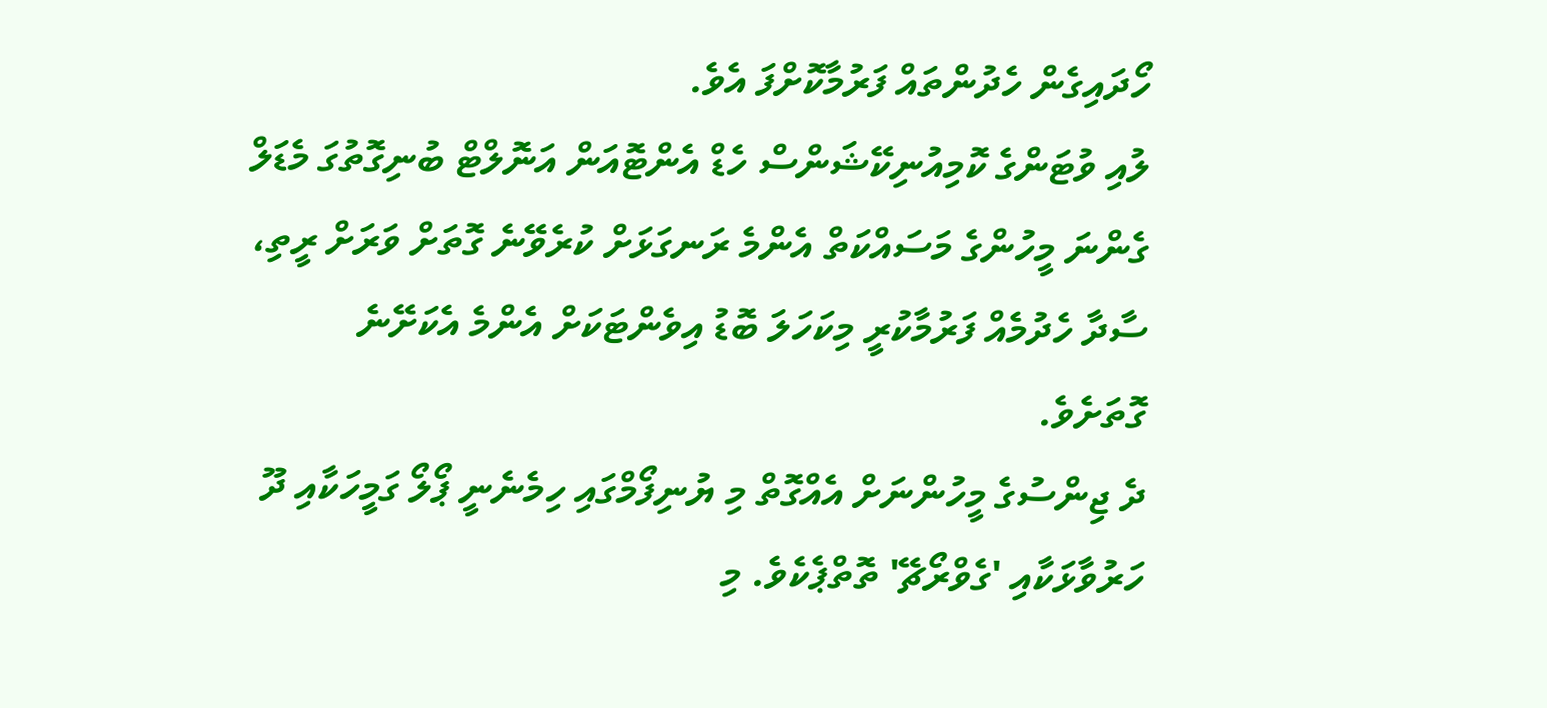ހޯދައިގެން ހެދުންތައް ފަރުމާކޮށްފަ އެވެ.
ލުއި ވުޓަންގެ ކޮމިއުނިކޭޝަންސް ހެޑް އެންޓޮއަން އަނޮލްޓް ބުނިގޮތުގަ މެޑަލް ގެންނަ މީހުންގެ މަސައްކަތް އެންމެ ރަނގަޅަށް ކުރެވޭނެ ގޮތަށް ވަރަށް ރީތި، ސާދާ ހެދުމެއް ފަރުމާކުރީ މިކަހަލަ ބޮޑު އިވެންޓަކަށް އެންމެ އެކަށޭނެ ގޮތަށެވެ.
ދެ ޖިންސުގެ މީހުންނަށް އެއްގޮތް މި ޔުނިފޯމްގައި ހިމެނެނީ ޕޯލޯ ގަމީހަކާއި ދޫ ހަރުވާޅަކާއި 'ގެވްރޯޗޭ' ތޮތްޕެކެވެ. މި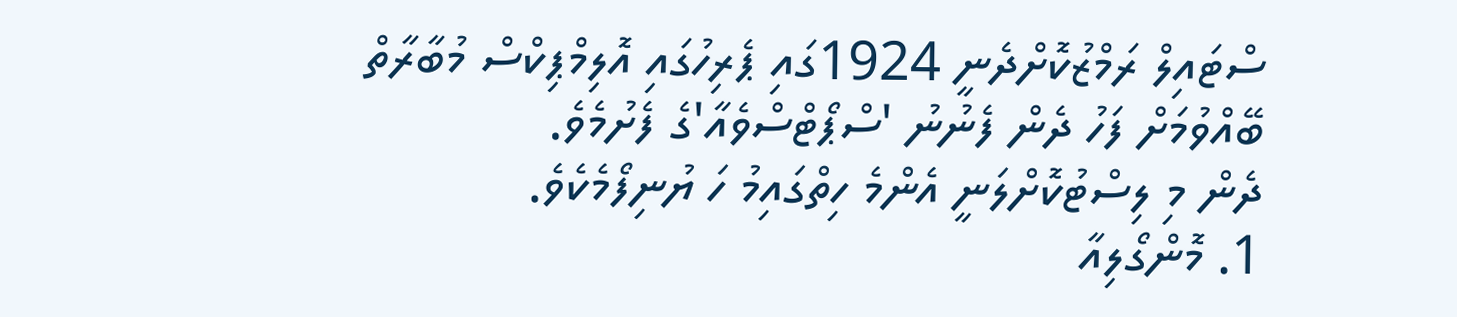ސްޓައިލް ރަމްޒުކޮށްދެނީ 1924ގައި ޕެރިހުގައި އޮލިމްޕިކްސް މުބާރާތް ބޭއްވުމަށް ފަހު ދެން ފެނުނު 'ސްޕޯޓްސްވެއާ'ގެ ފެށުމެވެ.
ދެން މި ލިސްޓުކޮށްލަނީ އެންމެ ހިތްގައިމު ހަ ޔުނިފޯމެކެވެ.
1. މޮންގޯލިއާ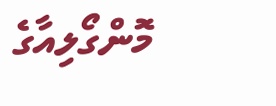މޮންގޯލިއާގެ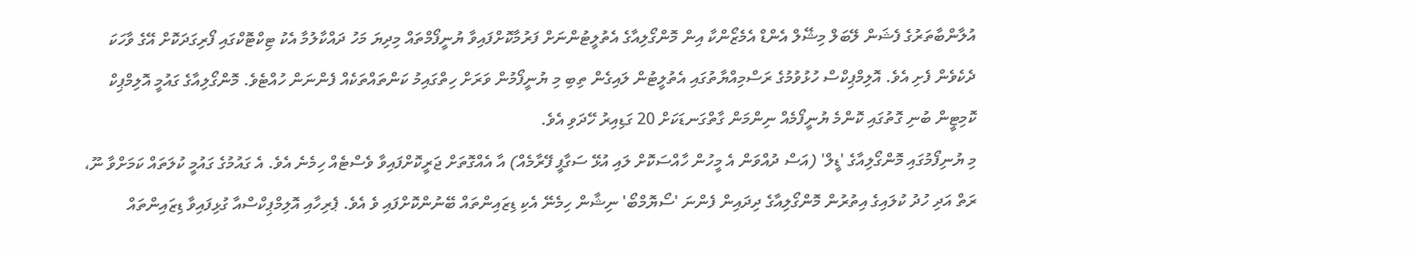އުލާންބާތަރުގެ ފެޝަން ލޭބަލް މިޝޭލް އެންޑް އެމެޒޯންކާ އިން މޮންގޯލިއާގެ އެތުލީޓުންނަށް ފަރުމާކޮށްފައިވާ ޔުނީފޯމްތައް މިދިޔަ މަހު ދައްކާލުމާ އެކު ޓިކްޓޮކްގައި ފޯރިގަދަކޮށް އޭގެ ވާހަކަ ދެކެވެން ފެށި އެވެ. އޮލިމްޕިކްސް ހުޅުވުމުގެ ރަސްމިއްޔާތުގައި އެތުލީޓުން ލައިގެން ތިބި މި ޔުނީފޯމުން ވަރަށް ހިތްގައިމު ކަންތައްތަކެއް ފެންނަން ހުއްޓެވެ. މޮންގޯލިއާގެ ގައުމީ އޮލިމްޕިކް ކޮމިޓީން ބުނި ގޮތުގައި ކޮންމެ ޔުނީފޯމެއް ނިންމަން ގާތްގަނޑަކަށް 20 ގަޑިއިރު ހޭދަވި އެވެ.
މި ޔުނިފޯމުގައި މޮންގޯލިއާގެ 'ޑީލް' (އަސް ދުއްވަން އެ މީހުން ހާއްސަކޮށް ލައި އުޅޭ ސަގާފީ ފޭރާމެއް) އާ އެއްގޮތަށް ޖަރީކޮށްފައިވާ ވެސްޓެއް ހިމެނެ އެވެ. އެ ގައުމުގެ ގައުމީ ކުލަތައް ކަމަށްވާ ނޫ، ރަތް އަދި ހުދު ކުލައިގެ އިތުރުން މޮންގޯލިއާގެ ދިދައިން ފެންނަ 'ސޯޔޮމްބޯ' ނިޝާން ހިމެނޭ އެކި ޑިޒައިންތައް ބޭނުންކޮށްފައި ވެ އެވެ. ޕެރިހާއި އޮލިމްޕިކްސްއާ ގުޅިފައިވާ ޑިޒައިންތައް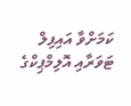ކަމަށްވާ އައިފިލް ޓަވަރާއި އޮލިމްޕިކްގެ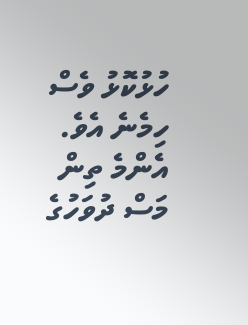ހުޅުކޮޅު ވެސް ހިމެނެ އެވެ.
އެންމެ ތިން މަސް ދުވަހުގެ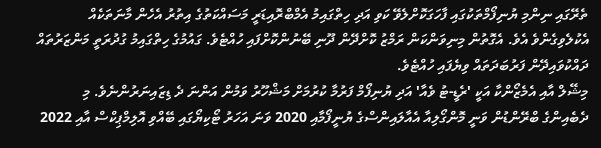ތެރޭގައި ނިންމި ޔުނިފޯމްތަކުގައި ފާހަގަކޮށްލެވޭ ކަވި އަދި ހިތްގައިމު އެމްބްރޮއިޑަރީ މަސައްކަތުގެ އިތުރު އެހެން މާނަތަކެއް އެކުލެވިގެންވެ އެވެ. އެގޮތުން މިނިވަންކަން ރަމްޒު ކޮށްދޭން ދޫނި ބޭނުންކޮށްފައި ހުއްޓެވެ. ގައުމުގެ ހިތްގައިމު ގުދުރަތީ މަންޒަރުތައް ދައްކުވައިދޭން ފަރުބަދަތައް ވިޔެފައި ހުއްޓެވެ.
މިޝޭލް އާއި އެމެޒޯންކާ އަކީ 'ރެޑީ-ޓު ވެއާ' އަދި ޔުނިފޯމް ފަރުމާ ކުރުމަށް މަޝްހޫރު ވަމުން އަންނަ ދެ ޑިޒައިނަރުންނެވެ. މި ދެބެއިންގެ ބްރޭންޑުން ވަނީ މޮންގޯލިއާ އެއާލައިންސްގެ ޔުނީފޯމާއި 2020 ވަނަ އަހަރު ޓޯކިޔޯގައި ބޭއްވި އޮލިމްޕިކްސް އާއި 2022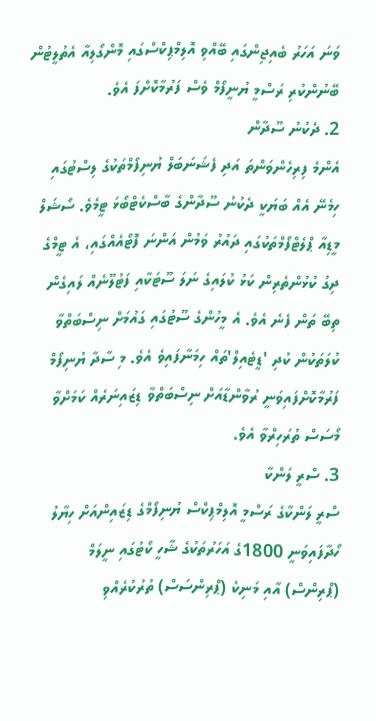ވަނަ އަހަރު ބެއިޖިންގައި ބޭއްވި އޮލިމްޕިކްސްގައި މޮންގޯލިއާ އެތުލީޓުން ބޭނުންކުރި ރަސްމީ ޔުނީފޯމް ވެސް ފަރުމާކޮށްފަ އެވެ.
2. ދެކުނު ސޫދާން
އެންމެ ފިރިހެންވަންތަ އަދި ފެޝަނަބަލް ޔުނިފޯމްތަކުގެ ލިސްޓުގައި ހިމެނޭ އެއް ބަޔަކީ ދެކުނު ސޫދާންގެ ބާސްކެޓްބޯޅަ ޓީމެވެ. ސޯޝަލް މީޑިއާ ޕްލެޓްފޯމްތަކުގައި ދައުރު ވަމުން އަންނަ ފޮޓޯއެއްގައި، އެ ޓީމްގެ ދިގު ކުޅުންތެރިން ކަޅު ކުލައިގެ ނަލަ ސޫޓަކާއި ފަޓުލޫނެއް ލައިގެން ތިބޭ ތަން ފެނެ އެވެ. އެ މީހުންގެ ސޫޓުގައި ގައުމަށް ނިސްބަތްވާ ކުލަތަކުން ކުދި 'ޑީޓެއިލް'ތައް ހިމަނާފައިވެ އެވެ. މި ސާދާ ޔުނިފޯމް ފަރުމާކޮށްފައިވަނީ ރުވާންޑާއަށް ނިސްބަތްވާ ޑިޒައިނަރެއް ކަމަށްވާ މޯސަސް ތުރަހިރްވާ އެވެ.
3. ސްރީ ލަންކާ
ސްރީ ލަންކާގެ ރަސްމީ އޮލިމްޕިކްސް ޔުނިފޯމްގެ ޑިޒައިންއަށް ހިޔާލު ހޯދާފައިވަނީ 1800ގެ އަހަރުތަކުގެ ޝާހީ ކޯޓުގައި ނީލަމް (ޕްރިންސް) އާއި މަނިކެ (ޕްރިންސަސް) ތުރުކުރެއްވި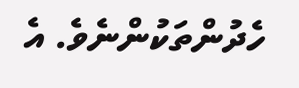ހެދުންތަކުންނެވެ. އެ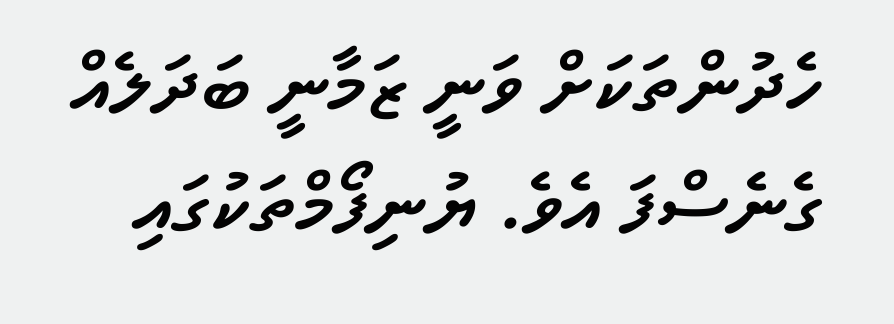ހެދުންތަކަށް ވަނީ ޒަމާނީ ބަދަލެއް ގެނެސްފަ އެވެ. ޔުނިފޯމްތަކުގައި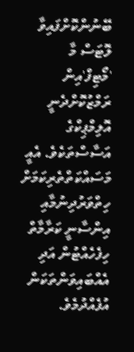ބޭނުންކޮށްފައިވާ ލޮޓަސް މާ 'މޯޓިފް'އިން ރަމްޒުކޮށްދެނީ އޮލިމްޕިކްގެ އަސާސްތަކެވެ. އެއީ މަސައްކަތްތެރިކަމަށް ހިތްވަރުދިނުމާއި އިންސާނީ ކަރާމާތް ހިފެހެއްޓުން އަދި އެއްބައިވަންތަކަން އުފެއްދުމެވެ.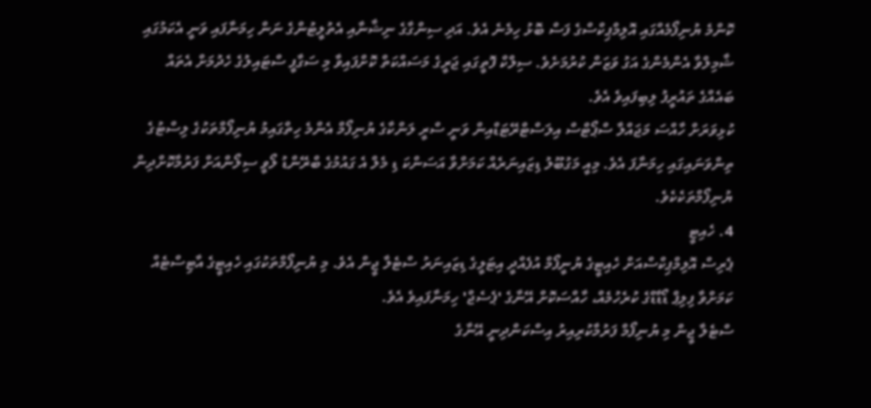ކޮންމެ ޔުނިފޯމެއްގައި އޮލިމްޕިކްސްގެ ފަސް ބޮޅު ހިމެނެ އެވެ. އަދި ސިންގާގެ ނިޝާނާއި އެތުލީޓުންގެ ނަން ހިމަނާފައި ވަނީ އެކަމުގައި ޝާމިލްވާ އެންމެންގެ އަގު ވަޒަން ކުރުމަށެވެ. ސިލްކް ފޮތީގައި ޖަރީގެ މަސައްކަތް ކޮށްފައިވާ މި ސަގާފީ ސްޓައިލުގެ ހެދުމަށް އެތައް ބައެއްގެ ތައުރީފު ލިބިފައިވެ އެވެ.
ކުޅިވަރަށް ހާއްސަ މަޖައްލާ ސްޕޯޓްސް އިލަސްޓްރޭޓަޑްއިން ވަނީ ސްރީ ލަންކާގެ ޔުނިފޯމް އެންމެ ހިތްގައިމު ޔުނިފޯމްތަކުގެ ލިސްޓުގެ ތިންވަނައިގައި ހިމަނާފަ އެވެ. މިއީ މަގުބޫލު ޑިޒައިނަރެއް ކަމަށްވާ އަސަންކަ ޑި މެލް އެ ގައުމުގެ ބްރޭންޑު ލޯވީ ސިލޯންއަށް ފަރުމާކޮށްދިން ޔުނިފޯމްތަކެކެވެ.
4. ހެއިޓީ
ޕެރިސް އޮލިމްޕިކްސްއަށް ހެއިޓީގެ ޔުނީފޯމް އުފެއްދީ އިޓަލީގެ ޑިޒައިނަރު ސްޓެލާ ޖީން އެވެ. މި ޔުނިފޯމްތަކުގައި ހެއިޓީގެ އާޓިސްޓެއް ކަމަށްވާ ފިލިޕް ޑޯޑާޑްގެ ކުރެހުމެއް، ހާއްސަކޮށް އޭނާގެ 'ޕެސެޖް' ހިމަނާފައިވެ އެވެ.
ސްޓެލާ ޖީން މި ޔުނިފޯމް ފަރުމާކުރިއިރު އިސްކަންދިނީ އޭނާގެ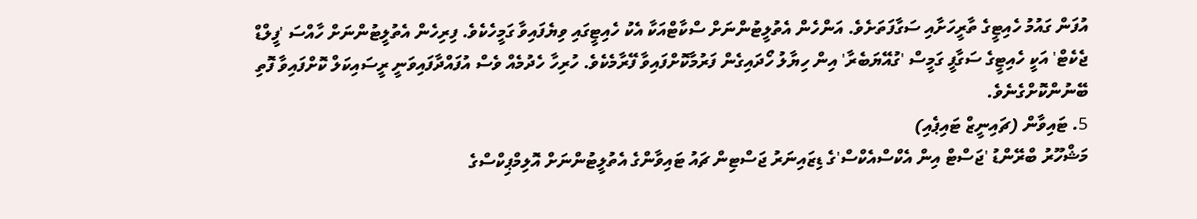އުފަން ގައުމު ހެއިޓީގެ ތާރީހަށާއި ސަގާފަތަށެވެ. އަންހެން އެތުލީޓުންނަށް ސްކާޓްއަކާ އެކު ހެއިޓީގައި ވިޔެފައިވާ ގަމީހެކެވެ. ފިރިހެން އެތުލީޓުންނަށް ހާއްސަ 'ފީލްޑް ޖެކެޓް' އަކީ ހެއިޓީގެ ސަގާފީ ގަމީސް 'ގުއޭޔަބެރާ' އިން ހިޔާލު ހޯދައިގެން ފަރުމާކޮށްފައިވާ ފޭރާމެކެވެ. ހުރިހާ ހެދުމެއް ވެސް އުފައްދާފައިވަނީ ރީސައިކަލް ކޮށްފައިވާ ފޮތި ބޭނުންކޮށްގެނެވެ.
5. ޓައިވާން (ޗައިނީޒް ޓައިޕެއި)
މަޝްހޫރު ބްރޭންޑު 'ޖަސްޓް އިން އެކްސްއެކްސް'ގެ ޑިޒައިނަރު ޖަސްޓިން ޗައު ޓައިވާންގެ އެތުލީޓުންނަށް އޮލިމްޕިކްސްގެ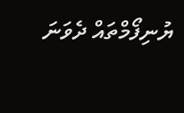ޔުނިފޯމްތައް ދެވަނަ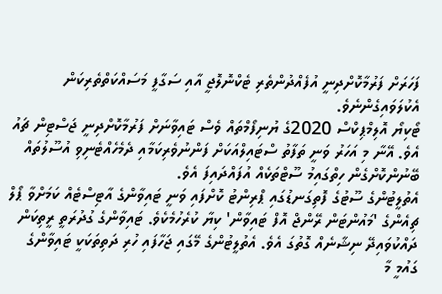ފަހަރަށް ފަރުމާކޮށްދިނީ އުފެއްދުންތެރި ޓެކްނޮލޮޖީ އާއި ސަގާފީ މަސައްކަތްތެރިކަން އެކުލަވައިގެންނެވެ.
ޓޯކިޔޯ އޮލިމްޕިކްސް 2020ގެ ޔުނިފޯމްތައް ވެސް ޓައިވާނަށް ފަރުމާކޮށްދިނީ ޖަސްޓިން ޗައު އެވެ. އޭނާ މި އަހަރު ވަނީ ތަފާތު ސްޓައިލްއަކަށް ފަންނުވެރިކަމާއި ދެމެހެއްޓެނިވި އުސޫލުތައް ބޭނުންކޮށްގެން ހިތްގައިމު ސޫޓްތަކެއް އުފައްދައިފަ އެވެ.
އެތުލީޓުންގެ ސޫޓުގެ ފޮތިގަނޑުގައި ޕްރިންޓު ކޮށްފައި ވަނީ ޓައިވާންގެ އާޓިސްޓެއް ކަމަށްވާ ޕޯލް ޗިއެންގެ 'މައުންޓަން ރޭންޖް އޮފް ޓައިވާން' ކިޔާ ކުރެހުމެކެވެ. ޓައިވާންގެ ގުދުރަތީ ރީތިކަން ދައްކުވައިދޭ ނިޝާނެއް ގޮތުގަ އެވެ. އެތުލީޓުންގެ މޭގައި ޖަހާފައި ހުރި ދަތިތަކަކީ ޓައިވާންގެ ގައުމީ މާ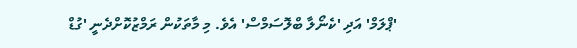'ޕްލަމް' އަދި 'ކެނޯލާ ބްލޮސަމްސް' އެވެ. މި މާތަކުން ރަމްޒުކޮށްދެނީ 'ގުޑް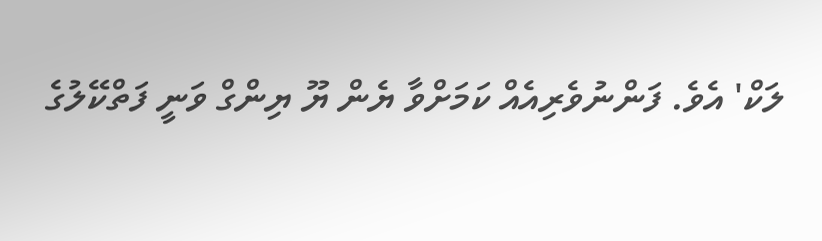ލަކް' އެވެ. ފަންނުވެރިއެއް ކަމަށްވާ ޔެން ޔޫ ޔިންގް ވަނީ ފަތްކޭލުގެ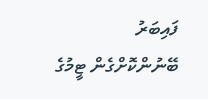ފައިބަރު ބޭނުންކޮށްގެން ޓީމުގެ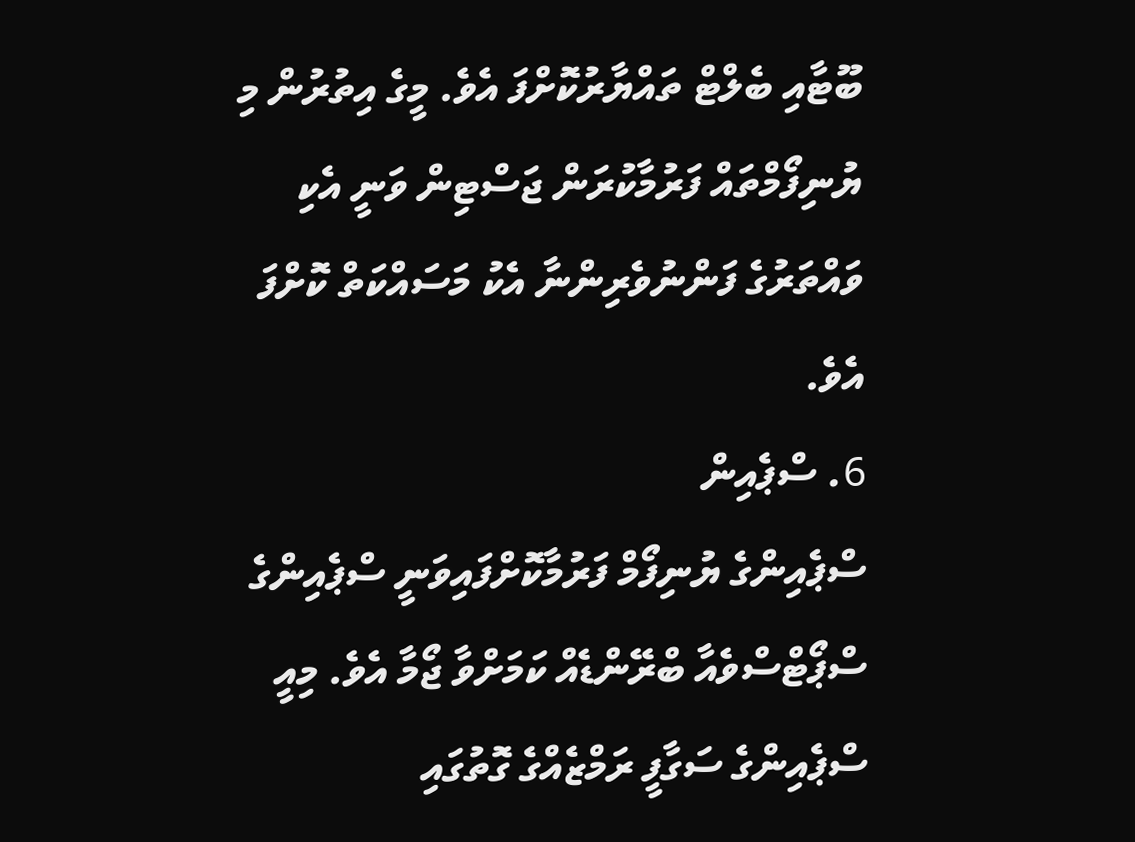ބޫޓާއި ބެލްޓް ތައްޔާރުކޮށްފަ އެވެ. މީގެ އިތުރުން މި ޔުނިފޯމްތައް ފަރުމާކުރަން ޖަސްޓިން ވަނީ އެކި ވައްތަރުގެ ފަންނުވެރިންނާ އެކު މަސައްކަތް ކޮށްފަ އެވެ.
6. ސްޕެއިން
ސްޕެއިންގެ ޔުނިފޯމް ފަރުމާކޮށްފައިވަނީ ސްޕެއިންގެ ސްޕޯޓްސްވެއާ ބްރޭންޑެއް ކަމަށްވާ ޖޯމާ އެވެ. މިއީ ސްޕެއިންގެ ސަގާފީ ރަމްޒެއްގެ ގޮތުގައި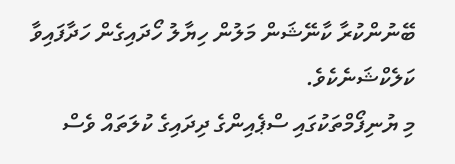ބޭނުންކުރާ ކާނޭޝަން މަލުން ހިޔާލު ހޯދައިގެން ހަދާފައިވާ ކަލެކްޝަނެކެވެ.
މި ޔުނިފޯމްތަކުގައި ސްޕެއިންގެ ދިދައިގެ ކުލަތައް ވެސް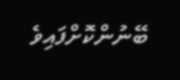ބޭނުންކޮށްފައިވެ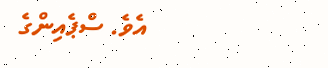އެވެ. ސްޕެއިންގެ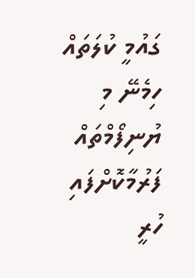ގައުމީ ކުލަތައް ހިމެނޭ މި ޔުނިފޯމްތައް ފަރުމާކޮށްފައި ހުރީ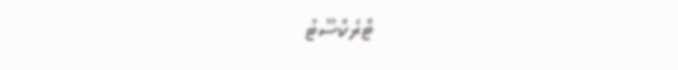ޓްރެކްސޫޓު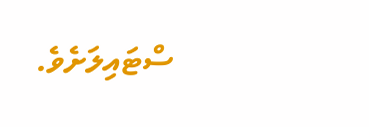ސްޓައިލަށެވެ.